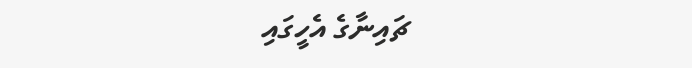ޗައިނާގެ އެހީގައި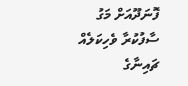ފޮނަދޫއަށް މަގު ސާފުކުރާ ވެހިކަލެއް
ޗައިނާގެ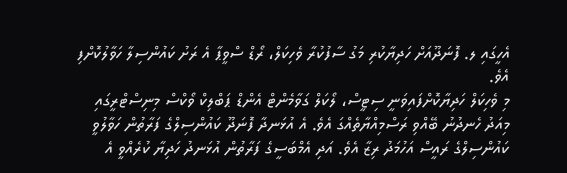އެހީގައި ލ. ފޮނަދޫއަށް ހަދިޔާކުރި މަގު ސާފުކުރާ ވެހިކަލް، ރޯޑް ސްވީޕާ އެ ރަށު ކައުންސިލާ ހަވާލުކޮށްފި އެވެ.
މި ވެހިކަލް ހަދިޔާކޮށްފައިވަނީ ސިޓީސް، ލޯކަލް ގަވާމެންޓް އެންޑް ޕަބްލިކް ވޯކްސް މިނިސްޓްރީގައި މިއަދު ހެނދުނު ބޭއްވި ރަސްމިއްޔާތެއްގަ އެވެ. އެ އުޅަނދާ ފޮނަދޫ ކައުންސިލްގެ ފަރާތުން ހަވާލުވީ ކައުންސިލްގެ ރައީސް އަހުމަދު ރިޒާ އެވެ. އަދި އެމްބަސީގެ ފަރާތުން އުޅަނދު ހަދިޔާ ކުރެއްވީ އެ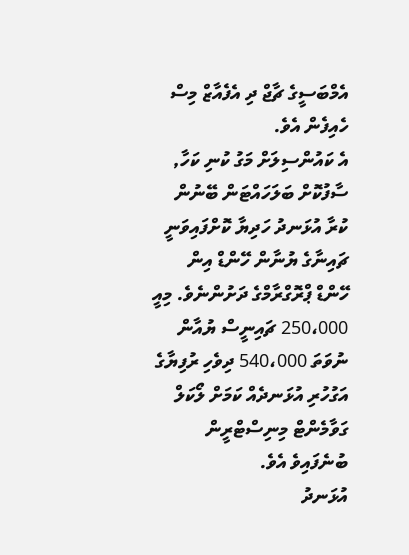އެމްބަސީގެ ޗާޖް ދި އެފެއާޒް މިސް ހެއިފެން އެވެ.
އެ ކައުންސިލަށް މަގު ކުނި ކަހާ, ސާފުކޮށް ބަލަހައްޓަން ބޭނުން ކުރާ އުޅަނދު ހަދިޔާ ކޮށްފައިވަނީ ޗައިނާގެ ޔުނާން ހޭންޑް އިން ހޭންޑް ޕްރޮގްރާމްގެ ދަށުންނެވެ. މިއީ 250،000 ޗައިނީސް ޔުއާން ނުވަތަ 540،000 ދިވެހި ރުފިޔާގެ އަގުހުރި އުޅަނދެއް ކަމަށް ލޯކަލް ގަވާމެންޓް މިނިސްޓްރީން ބުނެފައިވެ އެވެ.
އުޅަނދު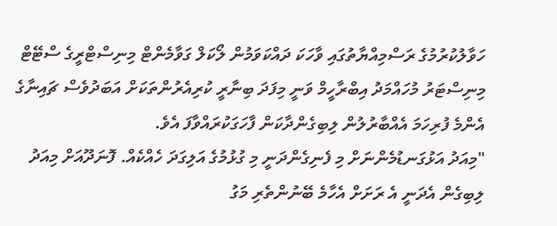ހަވާލުކުރުމުގެ ރަސްމިއްޔާތުގައި ވާހަކަ ދައްކަވަމުން ލޯކަލް ގަވާމެންޓް މިނިސްޓްރީގެ ސްޓޭޓް މިނިސްޓަރު މުހައްމަދު އިބްރާހީމް ވަނީ މިފަދަ ބިނާރީ ކުރިއެރުންތަކަށް އަބަދުވެސް ޗައިނާގެ އެންމެ ފުރިހަމަ އެއްބާރުލުން ލިބިގެންދާކަން ފާހަގަކުރައްވާފަ އެވެ.
"މިއަދު އަޅުގަނޑުމެންނަށް މި ފެނިގެންދަނީ މި ގުޅުމުގެ އަލިގަދަ ހެއްކެއް. ފޮނަދޫއަށް މިއަދު ލިބިގެން އެދަނީ އެ ރަށަށް އެހާމެ ބޭނުންތެރި މަގު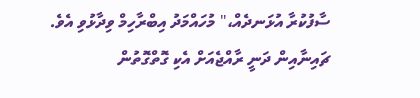ސާފުކުރާ އުޅަނދެއް،" މުހައްމަދު އިބްރާހިމް ވިދާޅުވި އެވެ.
ޗައިނާއިން ދަނީ ރާއްޖެއަށް އެކި ގޮތްގޮތުން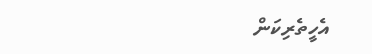އެހީތެރިކަން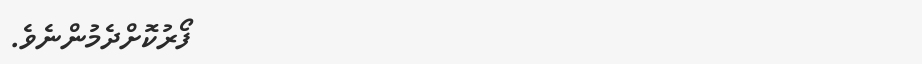ފޯރުކޮށްދެމުންނެވެ.